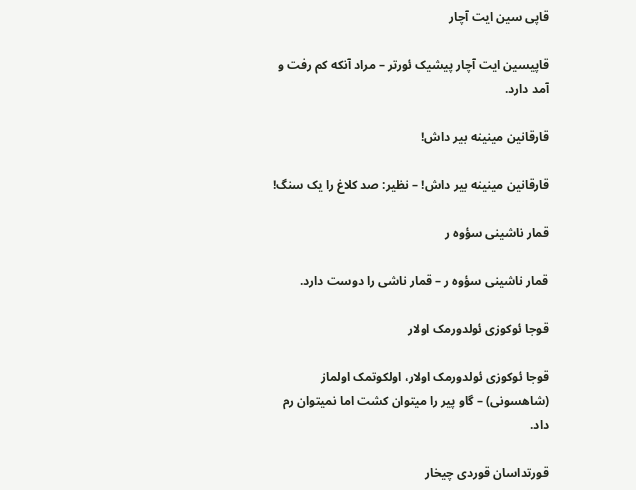قاپى سين ايت آچار

قاپیسین ایت آچار پیشیک ئورتر – مراد آنکه کم رفت و آمد دارد.

قارقانین مینینه بیر داش!

قارقانین مینینه بیر داش! – نظیر: صد کلاغ را یک سنگ!

قمار ناشینی سؤوه ر

قمار ناشینی سؤوه ر – قمار ناشی را دوست دارد.

قوجا ئوکوزی ئولدورمک اولار

قوجا ئوکوزی ئولدورمک اولار، اولکوتمک اولماز (شاهسونی) – گاو پیر را میتوان کشت اما نمیتوان رم داد.

قورتداسان قوردی چیخار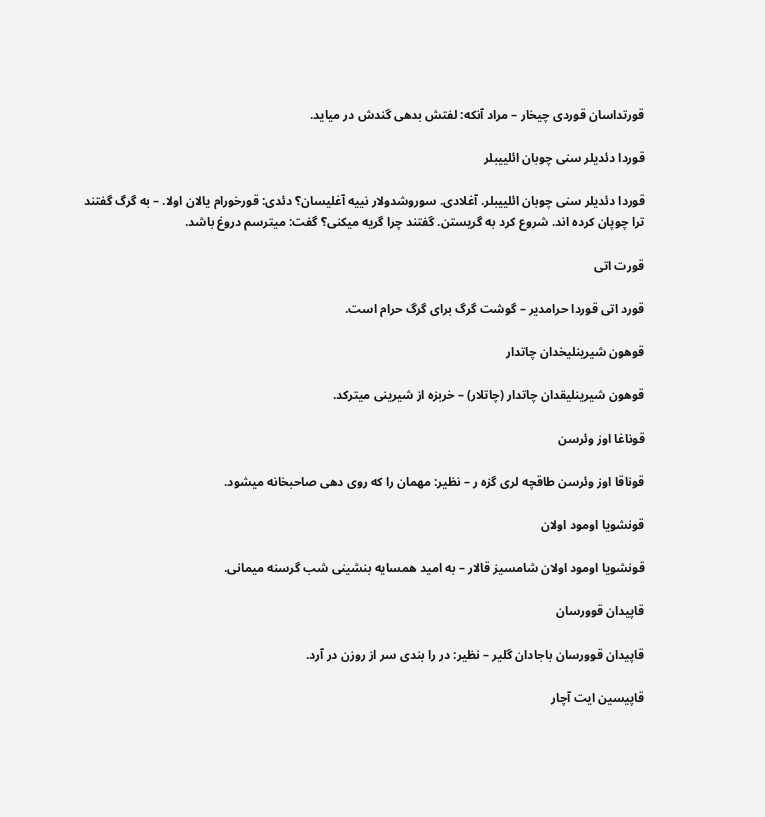قورتداسان قوردی چیخار – مراد آنکه: لفتش بدهی گندش در میاید.

قوردا دئدیلر سنی چوبان ائلییبلر

قوردا دئدیلر سنی چوبان ائلییبلر. آغلادی. سوروشدولار نییه آغلیسان؟ دئدی: قورخورام یالان اولا. – به گرگ گفتند ترا چوپان کرده اند. شروع کرد به گریستن. گفتند چرا گریه میکنی؟ گفت: میترسم دروغ باشد.

قورت اتى

قورد اتی قوردا حرامدیر – گوشت گرگ برای گرگ حرام است.

قوهون شیرینليخدان چاتدار

قوهون شیرینلیقدان چاتدار (چاتلار) – خربزه از شیرینی میترکد.

قوناغا اوز وئرسن

قوناقا اوز وئرسن طاقچه لری گزه ر – نظیر: مهمان را که روی دهی صاحبخانه میشود.

قونشویا اومود اولان

قونشویا اومود اولان شامسیز قالار – به امید همسایه بنشینی شب گرسنه میمانی.

قاپیدان قوورسان

قاپیدان قوورسان باجادان گلیر – نظیر: در را بندی سر از روزن در آرد.

قاپیسین ایت آچار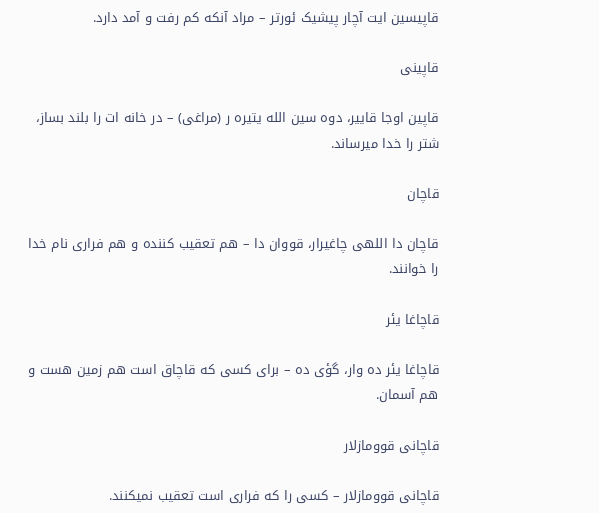قاپیسین ایت آچار پیشیک ئورتر – مراد آنکه کم رفت و آمد دارد.

قاپینی

قاپین اوجا قاییر، دوه سین الله یتیره ر (مراغی) – در خانه ات را بلند بساز، شتر را خدا میرساند.

قاچان

قاچان دا اللهی چاغیرار، قووان دا – هم تعقیب کننده و هم فراری نام خدا را خوانند.

قاچاغا یئر

قاچاغا یئر ده وار، گؤی ده – برای کسی که قاچاق است هم زمین هست و هم آسمان.

قاچانی قوومازلار

قاچانی قوومازلار – کسی را که فراری است تعقیب نمیکنند.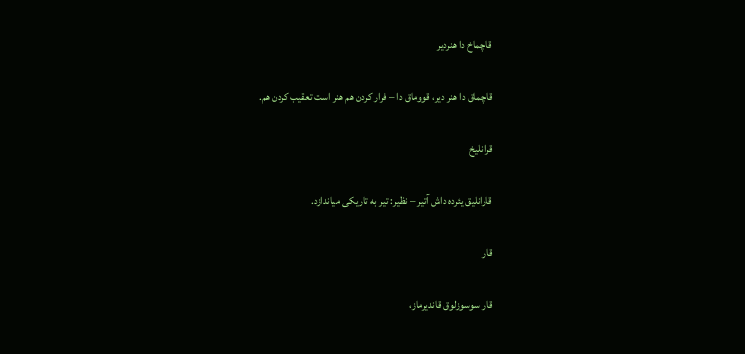قاچماخ دا هنردیر

قاچماق دا هنر دیر، قووماق دا – فرار کردن هم هنر است تعقیب کردن هم.

قرانلیخ

قارانلیق یئرده داش آتیر – نظیر: تیر به تاریکی میاندازد.

قار

قار سوسوزلوق قاندیرماز،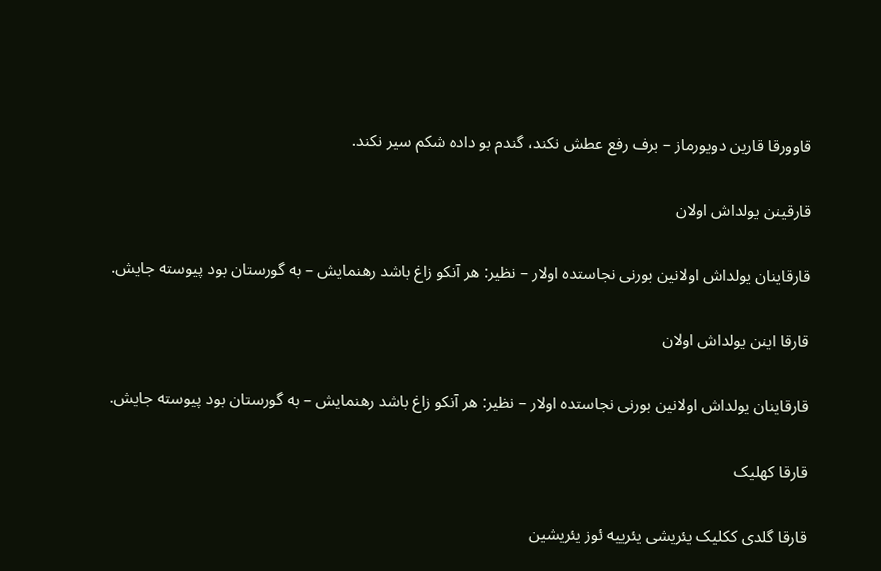قاوورقا قارین دویورماز – برف رفع عطش نکند، گندم بو داده شکم سیر نکند.

قارقینن یولداش اولان

قارقاینان یولداش اولانین بورنی نجاستده اولار – نظیر: هر آنکو زاغ باشد رهنمایش – به گورستان بود پیوسته جایش.

قارقا اینن یولداش اولان

قارقاینان یولداش اولانین بورنی نجاستده اولار – نظیر: هر آنکو زاغ باشد رهنمایش – به گورستان بود پیوسته جایش.

قارقا کهلیک

قارقا گلدی ککلیک یئریشی یئرییه ئوز یئریشین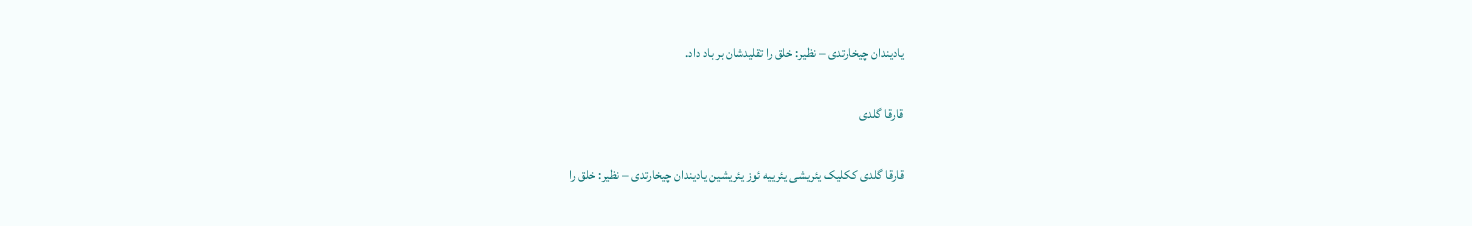یادیندان چیخارتدی – نظیر: خلق را تقلیدشان بر باد داد.

قارقا گلدی

قارقا گلدی ککلیک یئریشی یئرییه ئوز یئریشین یادیندان چیخارتدی – نظیر: خلق را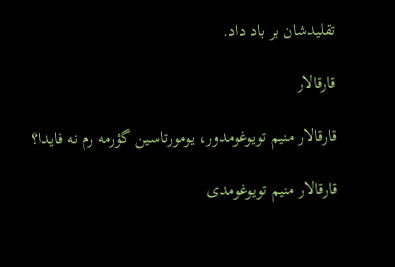تقلیدشان بر باد داد.

قارقالار

قارقالار منیم تویوغومدور، یومورتاسین گؤرمه رم نه فایدا؟

قارقالار منیم تویوغومدی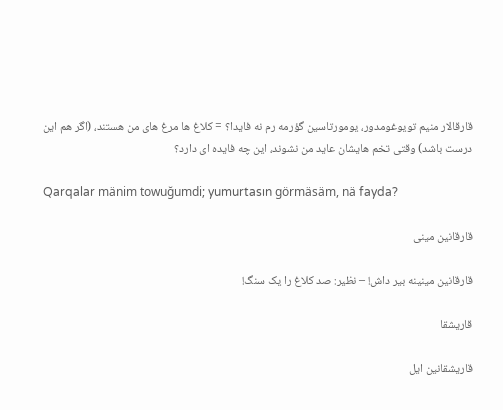قارقالار منیم تویوغومدور، یومورتاسین گؤرمه رم نه فایدا؟ = کلاغ ها مرغ های من هستند، (اگر هم این درست باشد) وقتی تخم هایشان عاید من نشوند، این چه فایده ای دارد؟

Qarqalar mänim towuğumdi; yumurtasın görmäsäm, nä fayda?

قارقانین مینی

قارقانین مینینه بیر داش! – نظیر: صد کلاغ را یک سنگ!

قاریشقا

قاریشقانین ایل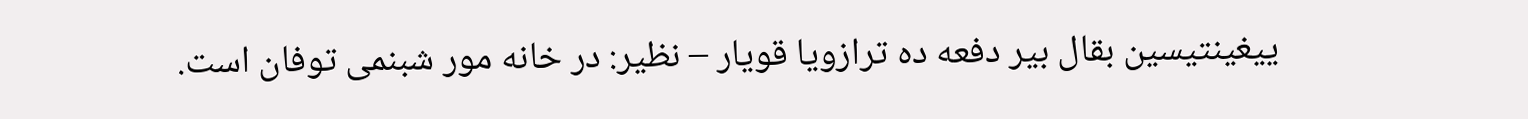ییغینتیسین بقال بیر دفعه ده ترازویا قویار – نظیر: در خانه مور شبنمی توفان است.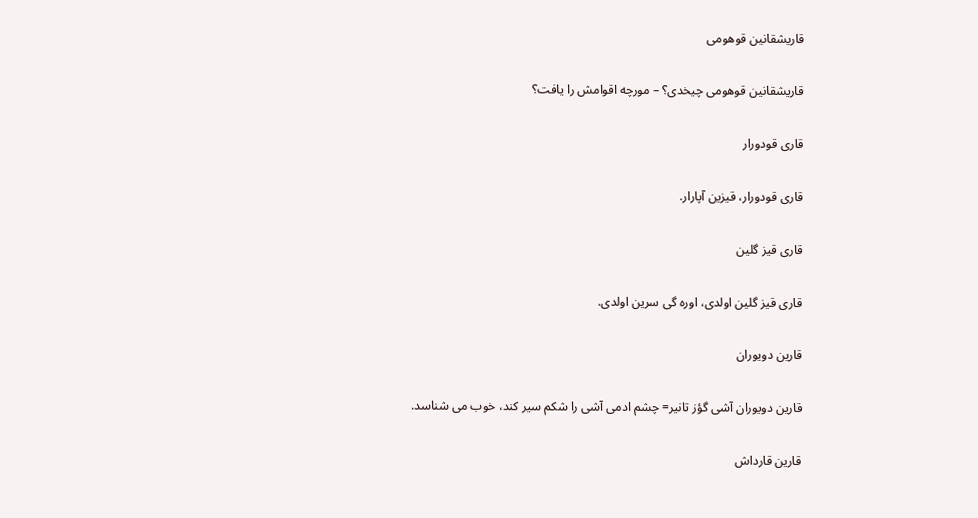قاریشقانین قوهومی

قاریشقانین قوهومی چیخدی؟ – مورچه اقوامش را یافت؟

قاری قودورار

قاری قودورار، قیزین آپارار.

قاری قیز گلین

قاری قیز گلین اولدی، اوره گی سرین اولدی.

قارین دویوران

قارین دویوران آشی گؤز تانیر= چشم ادمی آشی را شکم سیر کند، خوب می شناسد.

قارین قارداش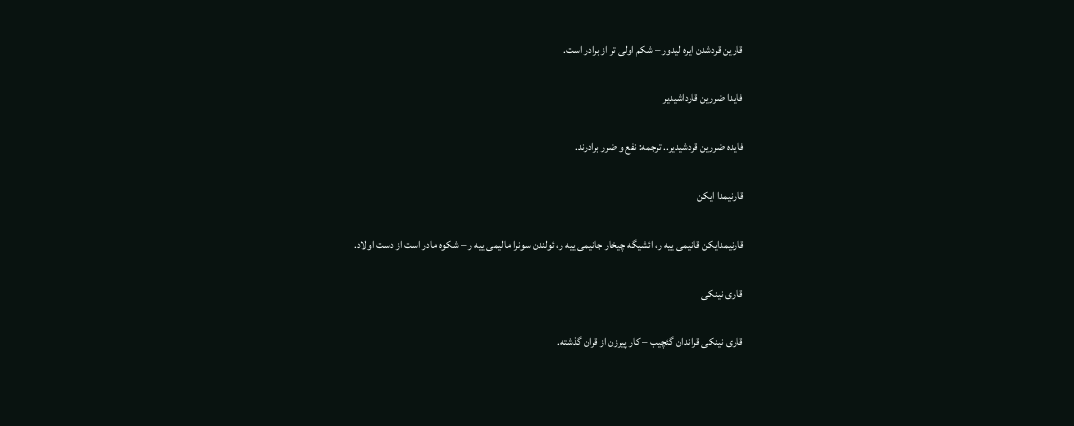قارین قردشدن ایره لیدور – شکم اولی تر از برادر است.

فايدا ضررين قارداشيدير

فایده ضررین قردشیدیر.. ترجمه: نفع و ضرر برادرند.

قارنیمدا ایکن

قارنیمدایکن قانیمی ییه ر، ائشیگه چیخار جانیمی ییه ر، ئولندن سونرا مالیمی ییه ر – شکوه مادر است از دست اولاد.

قاری نینکی

قاری نینکی قراندان گئچیب – کار پیرزن از قران گذشته.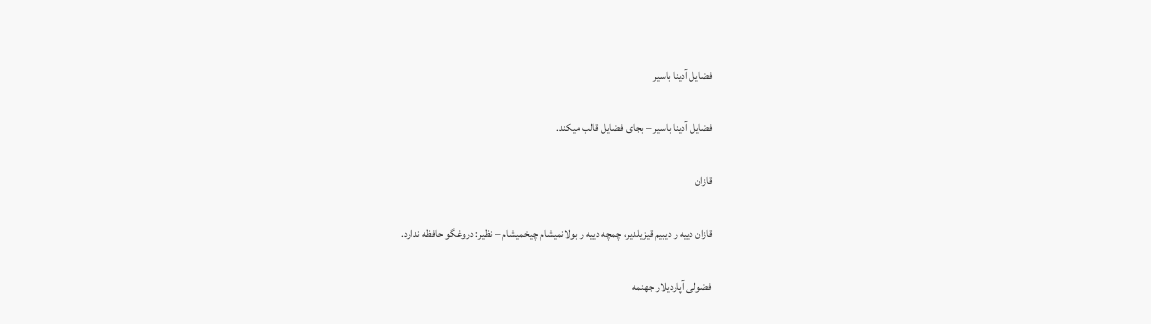فضايل آدينا باسير

فضایل آدینا باسیر – بجای فضایل قالب میکند.

قازان

قازان دییه ر دیبیم قیزیلدیر، چمچه دییه ر بولانمیشام چیخمیشام – نظیر: دروغگو حافظه ندارد.

فضولی آپاردیلار جهنمه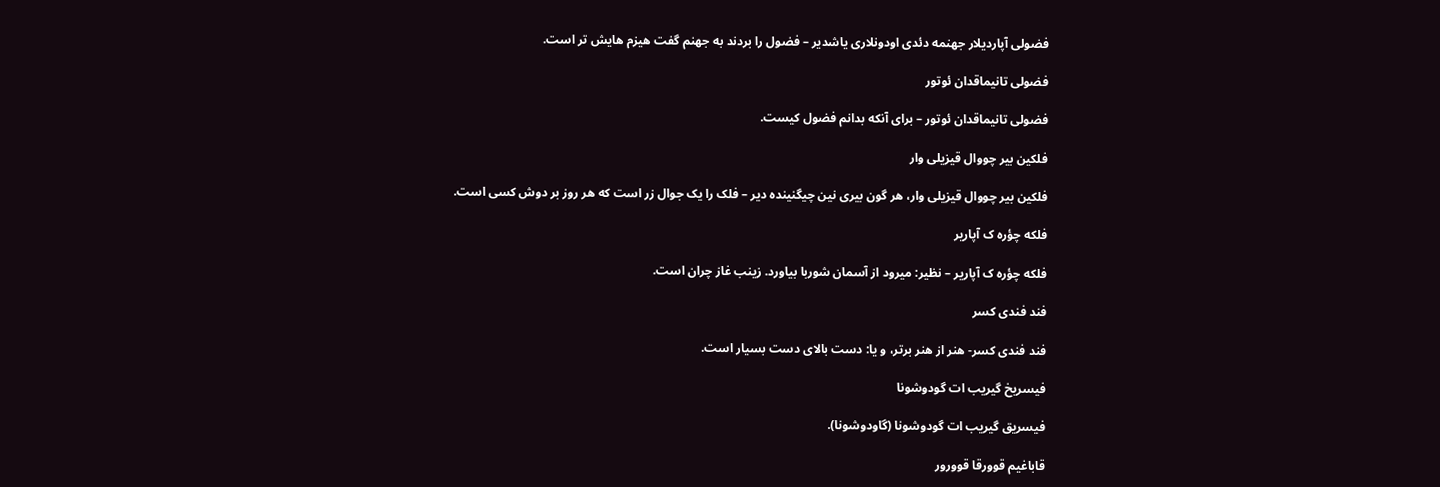فضولی آپاردیلار جهنمه دئدی اودونلاری یاشدیر – فضول را بردند به جهنم گفت هیزم هایش تر است.

فضولی تانیماقدان ئوتور

فضولی تانیماقدان ئوتور – برای آنکه بدانم فضول کیست.

فلکین بیر چووال قیزیلی وار

فلکین بیر چووال قیزیلی وار، هر گون بیری نین چیگنینده دیر – فلک را یک جوال زر است که هر روز بر دوش کسی است.

فلکه چؤره ک آپاریر

فلکه چؤره ک آپاریر – نظیر: میرود از آسمان شوربا بیاورد. زینب غاز چران است.

فند فندى كسر

فند فندی کسر- هنر از هنر برتر، و يا: دست بالاى دست بسيار است.

فیسریخ گیریب ات گودوشونا

فیسریق گیریب ات گودوشونا (گاودوشونا).

قاباغیم قوورقا قوورور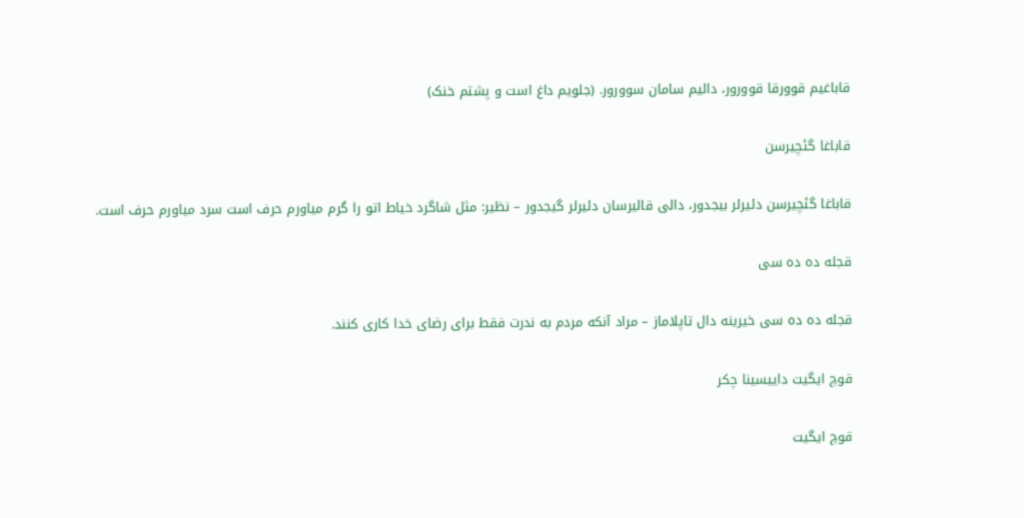قاباغیم قوورقا قوورور، دالیم سامان سوورور. (جلویم داغ است و پشتم خنک)

قاباغا گئچیرسن

قاباغا گئچیرسن دئیرلر بیجدور، دالی قالیرسان دئیرلر گیجدور – نظیر: مثل شاگرد خیاط اتو را گرم میاورم حرف است سرد میاورم حرف است.

قجله ده ده سی

قجله ده ده سی خیرینه دال تاپلاماز – مراد آنکه مردم به ندرت فقط برای رضای خدا کاری کنند.

قوچ ایگیت داییسینا چکر

قوچ ایگیت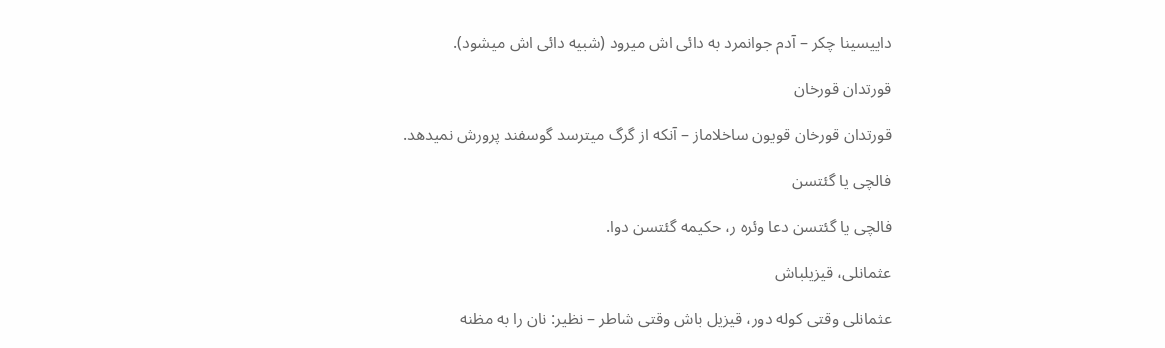داییسینا چکر – آدم جوانمرد به دائی اش میرود (شبیه دائی اش میشود).

قورتدان قورخان

قورتدان قورخان قویون ساخلاماز – آنکه از گرگ میترسد گوسفند پرورش نمیدهد.

فالچی یا گئتسن

فالچی یا گئتسن دعا وئره ر، حکیمه گئتسن دوا.

عثمانلی، قیزیلباش

عثمانلی وقتی کوله دور، قیزیل باش وقتی شاطر – نظیر: نان را به مظنه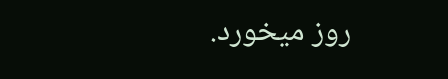روز میخورد.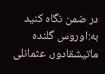در ضمن نگاه کنید به:اوروس گلنده ماتیشقادور، عثمانلی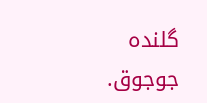گلنده جوجوق.